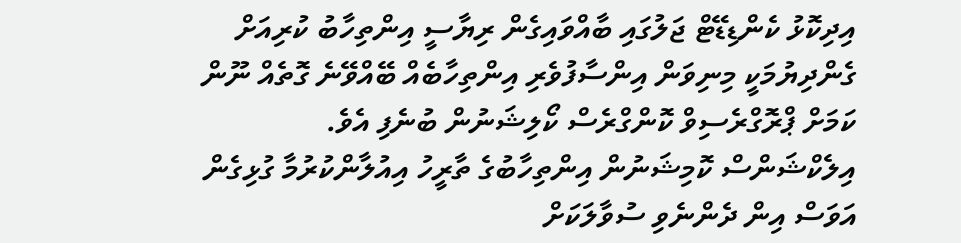އިދިކޮޅު ކެންޑިޑޭޓް ޖަލުގައި ބާއްވައިގެން ރިޔާސީ އިންތިހާބު ކުރިއަށް ގެންދިޔުމަކީ މިނިވަން އިންސާފުވެރި އިންތިހާބެއް ބޭއްވޭނެ ގޮތެއް ނޫން ކަމަށް ޕްރޮގްރެސިވް ކޮންގްރެސް ކޯލިޝަނުން ބުނެފި އެވެ.
އިލެކްޝަންސް ކޮމިޝަނުން އިންތިހާބުގެ ތާރީހު އިއުލާންކުރުމާ ގުޅިގެން އަވަސް އިން ދެންނެވި ސުވާލަކަށް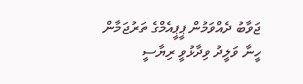ޖަވާބު ދެއްވަމުން ޕީޕީއެމްގެ ތަރުޖަމާން ހީނާ ވަލީދު ވިދާޅުވީ ރިޔާސީ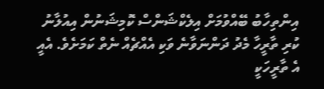އިންތިހާބު ބޭއްވުމަށް އިލެކްޝަންސް ކޮމިޝަނުން އިއުލާނު ކުރި ތާރީހާ މެދު ދަންނަވާނެ ވަކި އެއްޗެއް ނެތް ކަމަށެވެ. އެއީ އެ ތާރީހަކީ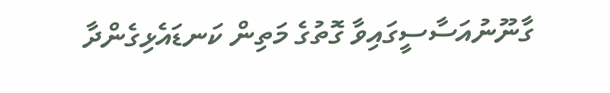ގާނޫނުއަސާސީގައިވާ ގޮތުގެ މަތިން ކަނޑައެޅިގެންދާ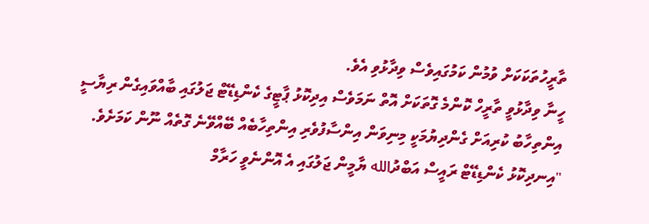ތާރީހުތަކަކަށް ވުމުން ކަމުގައިވެސް ވިދާޅުވި އެވެ.
ހީނާ ވިދާޅުވީ ތާރީހް ކޮންމެ ގޮތަކަށް އޮތް ނަމަވެސް އިދިކޮޅު ޕާޓީގެ ކެންޑިޑޭޓް ޖަލުގައި ބާއްވައިގެން ރިޔާސީ އިންތިހާބު ކުރިއަށް ގެންދިޔުމަކީ މިނިވަން އިންސާފުވެރި އިންތިހާބެއް ބޭއްވޭނެ ގޮތެއް ނޫން ކަމަށެވެ.
"އިނދިކޮޅު ކެންޑިޑޭޓް ރައީސް އަބްދުالله ޔާމީން ޖަލުގައި އެ އޮންނެވީ ހަރާމް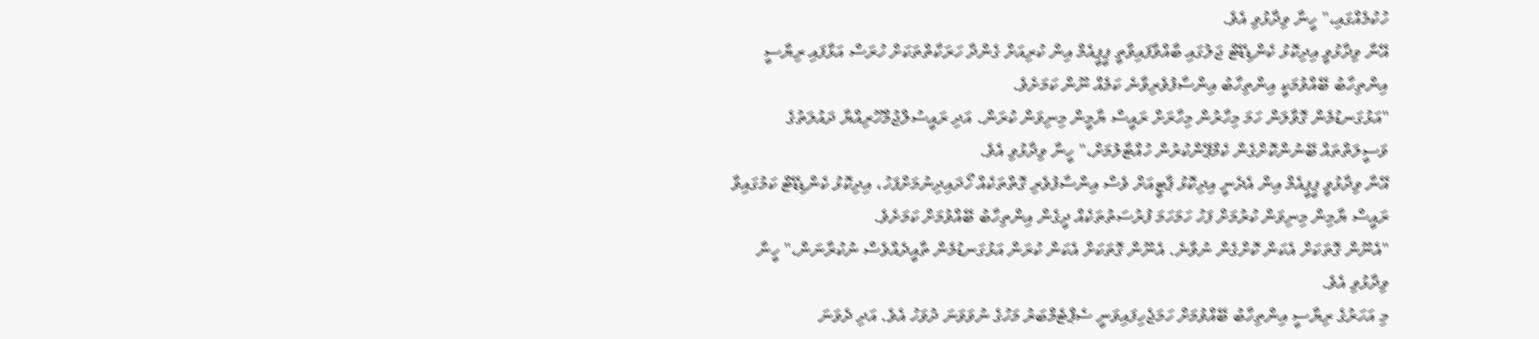ހުކުމެއްގައި،" ހީނާ ވިދާޅުވި އެވެ.
އޭނާ ވިދާޅުވީ އިދިކޮޅު ކެންޑިޑޭޓް ޖަލުގައި ބާއްވާފައިވާތީ ޕީޕީއެމް އިން ކުރިއަށް ގެންދާ ހަރަކާތްތަކަށް ހުރަސް އަޅާފައި ރިޔާސީ އިންތިހާބު ބޭއްވުމަކީ އިންތިހާބު އިންސާފުވެރިވާނެ ކަމެއް ނޫން ކަމަށެވެ.
"އަޅުގަނޑުމެން ގޮވާލަން ހަމަ މިހާރުން މިހާރަށް ރައީސް ޔާމީން މިނިވަން ކުރަން. އަދި ރައީސުލްޖުމްހޫރިއްޔާ ދައުލަތުގެ ވަސީލަތްތައް ބޭނުންކޮށްގެން ކެމްޕޭންކުރުން ހުއްޓާލުމަށް،" ހީނާ ވިދާޅުވި އެވެ.
އޭނާ ވިދާޅުވީ ޕީޕީއެމް އިން އެދެނީ އިދިކޮޅު ޕާޓީއަށް ވެސް އިންސާފުވެރި ގޮތްތަކެއް ހޯދައިދިނުމަށްފަހު، އިދިކޮޅު ކެންޑިޑޭޓް ކަމުގައިވާ ރައީސް ޔާމިން މިނިވަން ކުރުމަށް ފަހު ހަމަހަމަ ފުރުސަތުތަކެއް ދީގެން އިންތިހާބު ބޭއްވުމަށް ކަމަށެވެ.
"އެނޫން ގޮތަކަށް އެކަން ކޮށްގެން ނުވާނެ. އެނޫން ގޮތަކަށް އެކަން ކުރަން އަޅުގަނޑުމެން ތާއީދެއްވެސް ނުކުރާނަން،" ހީނާ ވިދާޅުވި އެވެ.
މި އަހަރުގެ ރިޔާސީ އިންތިހާބު ބޭއްވުމަށް ހަމަޖެހިފައިވަނީ ސެޕްޓެމްބަރު މަހުގެ ނުވަވަނަ ދުވަހު އެވެ. އަދި ދެވަނަ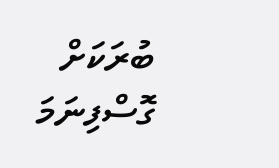ބުރަކަށް ގޮސްފިނަމަ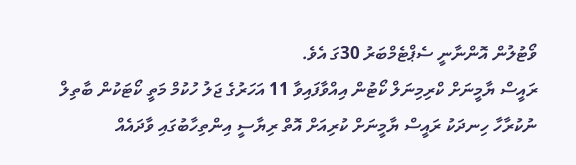ވޯޓުލުން އޮންނާނީ ސެޕްޓެމްބަރު 30ގަ އެވެ.
ރައީސް ޔާމީނަށް ކްރިމިނަލް ކޯޓުން އިއްވާފައިވާ 11 އަހަރުގެ ޖަލު ހުކުމް މަތީ ކޯޓަކުން ބާތިލް ނުކުރާހާ ހިނދަކު ރައީސް ޔާމީނަށް ކުރިއަށް އޮތް ރިޔާސީ އިންތިހާބުގައި ވާދައެއް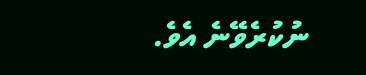ނުކުރެވޭނެ އެވެ.